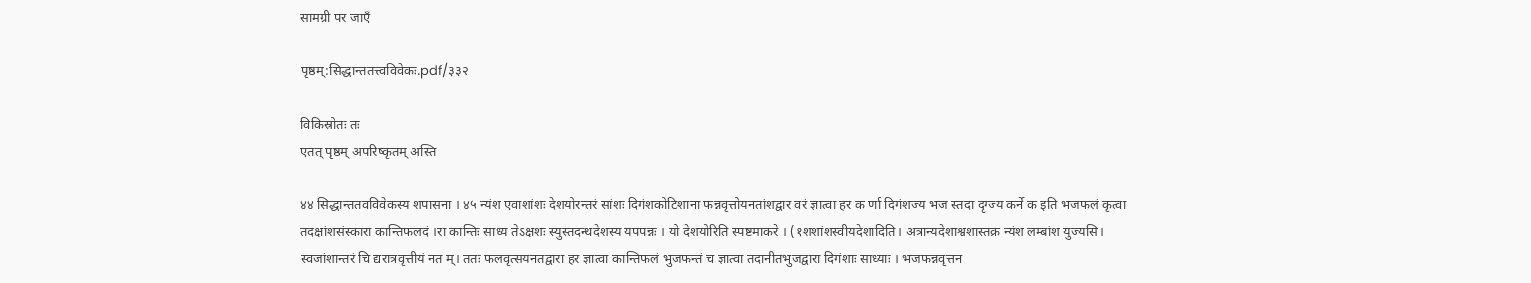सामग्री पर जाएँ

पृष्ठम्:सिद्धान्ततत्त्वविवेकः.pdf/३३२

विकिस्रोतः तः
एतत् पृष्ठम् अपरिष्कृतम् अस्ति

४४ सिद्धान्ततवविवेकस्य शपासना । ४५ न्यंश एवाशांशः देशयोरन्तरं सांशः दिगंशकोटिशाना फन्नवृत्तोयनतांशद्वार वरं ज्ञात्वा हर क र्णा दिगंशज्य भज स्तदा दृग्ज्य कर्ने क इति भजफलं कृत्वा तदक्षांशसंस्कारा कान्तिफलदं ।रा कान्तिः साध्य तेऽक्षशः स्युस्तदन्थदेशस्य यपपन्नः । यो देशयोरिति स्पष्टमाकरे । (१शशांशस्वीयदेशादिति। अत्रान्यदेशाश्वशास्तक्र न्यंश लम्बांश युज्यसि। स्वजांशान्तरं चि द्यरात्रवृत्तीयं नत म्। ततः फलवृत्सयनतद्वारा हर ज्ञात्वा कान्तिफलं भुजफन्तं च ज्ञात्वा तदानीतभुजद्वारा दिगंशाः साध्याः । भजफन्नवृत्तन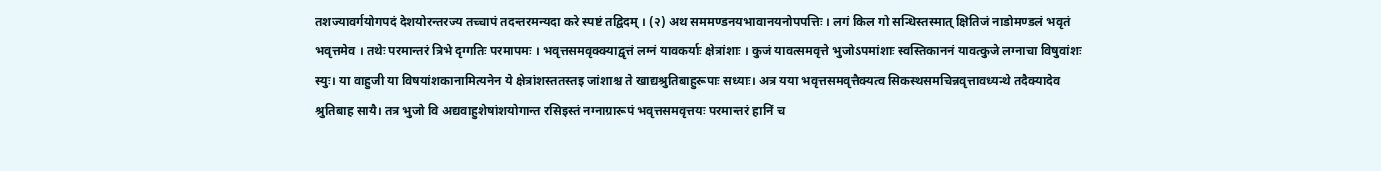तशज्यावर्गयोगपदं देशयोरन्तरज्य तच्चापं तदन्तरमन्यदा करे स्पष्टं तद्विदम् । (२) अथ सममण्डनयभावानयनोपपत्तिः । लगं किल गो सन्धिस्तस्मात् क्षितिजं नाडोमण्डलं भवृतं भवृत्तमेव । तथेः परमान्तरं त्रिभे दृग्गतिः परमापमः । भवृत्तसमवृक्क्याद्वृत्तं लग्नं यावकर्याः क्षेत्रांशाः । कुजं यावत्समवृत्ते भुजोऽपमांशाः स्वस्तिकाननं यावत्कुजे लग्नाचा विषुवांशः स्युः। या वाहुजी या विषयांशकानामित्यनेन ये क्षेत्रांशस्ततस्तइ जांशाश्च ते खाद्यश्रुतिबाहुरूपाः सध्याः। अत्र यया भवृत्तसमवृत्तैक्यत्व सिकस्थसमचिन्नवृत्तावध्यन्थे तदैक्यादेव श्रुतिबाह सायै। तत्र भुजो वि अद्यवाहुशेषांशयोगान्त रसिइस्तं नग्नाग्रारूपं भवृत्तसमवृत्तयः परमान्तरं हानिं च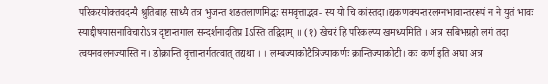परिकरयोक्तवदन्यै श्रुतिबाह साध्यै तत्र भुजन्त शङतलाणमिद्धः समवृत्ताद्भव- स्य यो चि कांस्तदा।द्यकणक्यन्तरलग्नभावान्तररूपं न ने युतं भावः स्याद्दीषयासनाविचारोऽत्र दृष्टान्तगाल सन्दर्शनादतिप्र Iऽस्ति तद्विदाम् ॥ (१) खेचरं हि परिकल्प्य खमध्यमिति । अत्र सबिभग्रहो लगं तदा त्वयनवलनज्यास्ति न। डोक्रान्ति वृत्तान्तर्गतत्वात् तद्यथा । । लम्बज्याकोटैत्रिज्याकर्णः क्रान्तिज्याकोटी। कः कर्ण इति अघा अत्र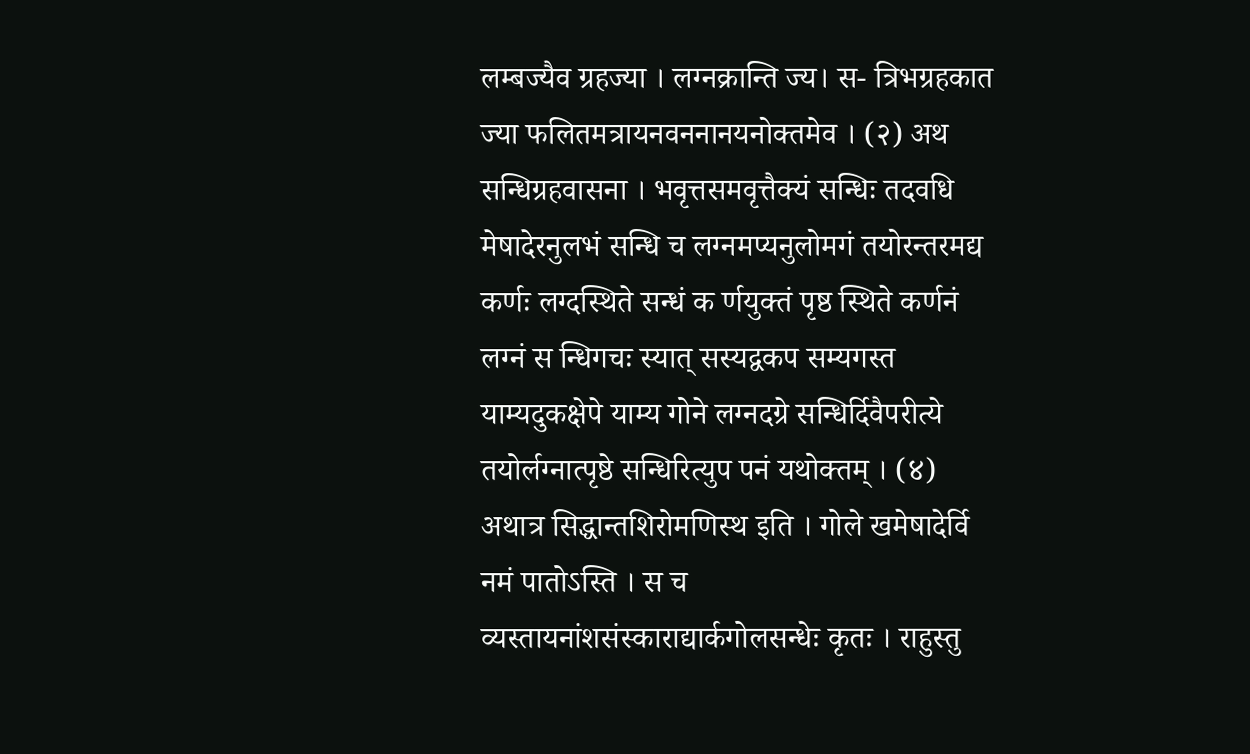लम्बज्यैव ग्रहज्या । लग्नक्रान्ति ज्य। स- त्रिभग्रहकात ज्या फलितमत्रायनवननानयनोक्तमेव । (२) अथ सन्धिग्रहवासना । भवृत्तसमवृत्तैक्यं सन्धिः तदवधि मेषादेरनुलभं सन्धि च लग्नमप्यनुलोमगं तयोरन्तरमद्य कर्णः लग्दस्थिते सन्धं क र्णयुक्तं पृष्ठ स्थिते कर्णनं लग्नं स न्धिगचः स्यात् सस्यद्वकप सम्यगस्त याम्यदुकक्षेपे याम्य गोने लग्नदग्रे सन्धिर्दिवैपरीत्ये तयोर्लग्नात्पृष्ठे सन्धिरित्युप पनं यथोक्तम् । (४) अथात्र सिद्धान्तशिरोमणिस्थ इति । गोले खमेषादेर्वि नमं पातोऽस्ति । स च व्यस्तायनांशसंस्काराद्यार्कगोलसन्धेः कृतः । राहुस्तु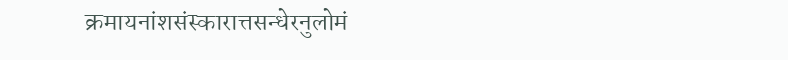क्रमायनांशसंस्कारात्तसन्धेरनुलोमं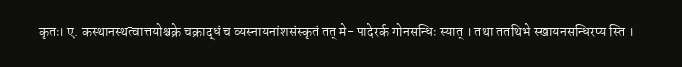कृतः। ए. कस्थानस्थत्वात्तयोश्चक्रे चक्राद्धं च व्यस्नायनांशसंस्कृतं तत् मे- पादेरर्क गोनसन्धिः स्यात् । तथा ततथिभे स्खायनसन्धिरप्य स्ति ।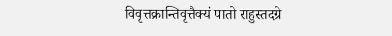विवृत्तक्रान्तिवृत्तैक्यं पातो राहुस्तदग्रे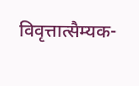विवृत्तात्सैम्यक-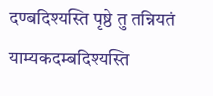दण्बदिश्यस्ति पृष्ठे तु तन्नियतं याम्यकदम्बदिश्यस्ति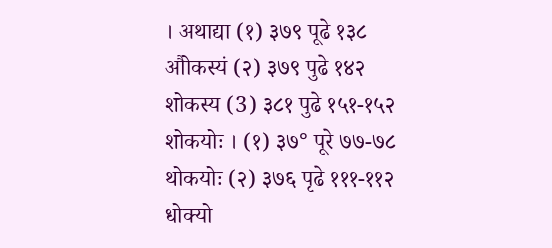। अथाद्या (१) ३७९ पूढे १३८ औोकस्यं (२) ३७९ पुढे १४२ शोकस्य (3) ३८१ पुढे १५१-१५२ शोकयोः । (१) ३७° पूरे ७७-७८ थोकयोः (२) ३७६ पृढे १११-११२ धोक्यो